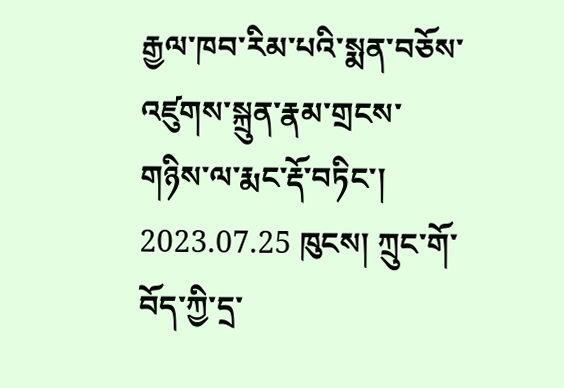རྒྱལ་ཁབ་རིམ་པའི་སྨན་བཅོས་འཛུགས་སྐྲུན་རྣམ་གྲངས་གཉིས་ལ་རྨང་རྡོ་བཏིང་།
2023.07.25 ཁུངས། ཀྲུང་གོ་བོད་ཀྱི་དྲ་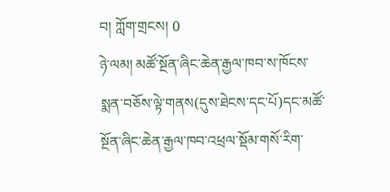བ། ཀློག་གྲངས། 0
ཉེ་ལམ། མཚོ་སྔོན་ཞིང་ཆེན་རྒྱལ་ཁབ་ས་ཁོངས་སྨན་བཅོས་ལྟེ་གནས(དུས་ཐེངས་དང་པོ)དང་མཚོ་སྔོན་ཞིང་ཆེན་རྒྱལ་ཁབ་འཕྲལ་སྡོམ་གསོ་རིག་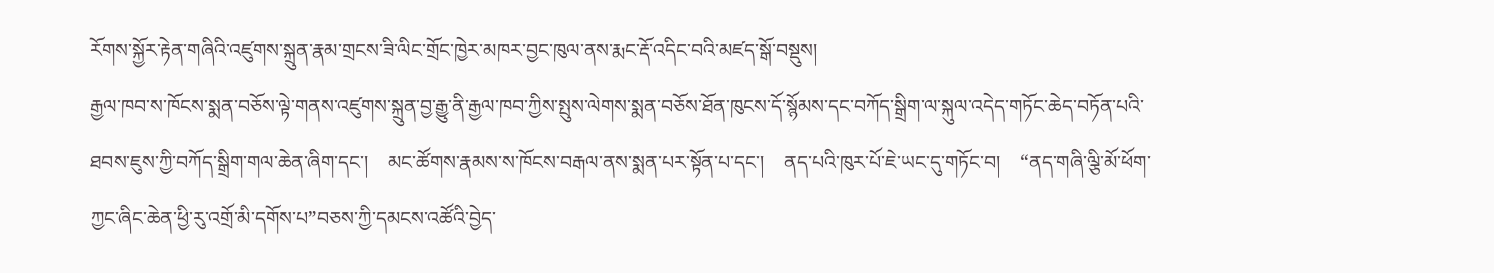རོགས་སྐྱོར་རྟེན་གཞིའི་འཛུགས་སྐྲུན་རྣམ་གྲངས་ཟི་ལིང་གྲོང་ཁྱེར་མཁར་བྱང་ཁུལ་ནས་རྨང་རྡོ་འདིང་བའི་མཛད་སྒོ་བསྡུས།
རྒྱལ་ཁབ་ས་ཁོངས་སྨན་བཅོས་ལྟེ་གནས་འཛུགས་སྐྲུན་བྱ་རྒྱུ་ནི་རྒྱལ་ཁབ་ཀྱིས་སྤུས་ལེགས་སྨན་བཅོས་ཐོན་ཁུངས་དོ་སྙོམས་དང་བཀོད་སྒྲིག་ལ་སྐུལ་འདེད་གཏོང་ཆེད་བཏོན་པའི་ཐབས་ཇུས་ཀྱི་བཀོད་སྒྲིག་གལ་ཆེན་ཞིག་དང་།    མང་ཚོགས་རྣམས་ས་ཁོངས་བརྒལ་ནས་སྨན་པར་སྟོན་པ་དང་།    ནད་པའི་ཁུར་པོ་ཇེ་ཡང་དུ་གཏོང་བ།    “ནད་གཞི་ལྕི་མོ་ཕོག་ཀྱང་ཞིང་ཆེན་ཕྱི་རུ་འགྲོ་མི་དགོས་པ”བཅས་ཀྱི་དམངས་འཚོའི་བྱེད་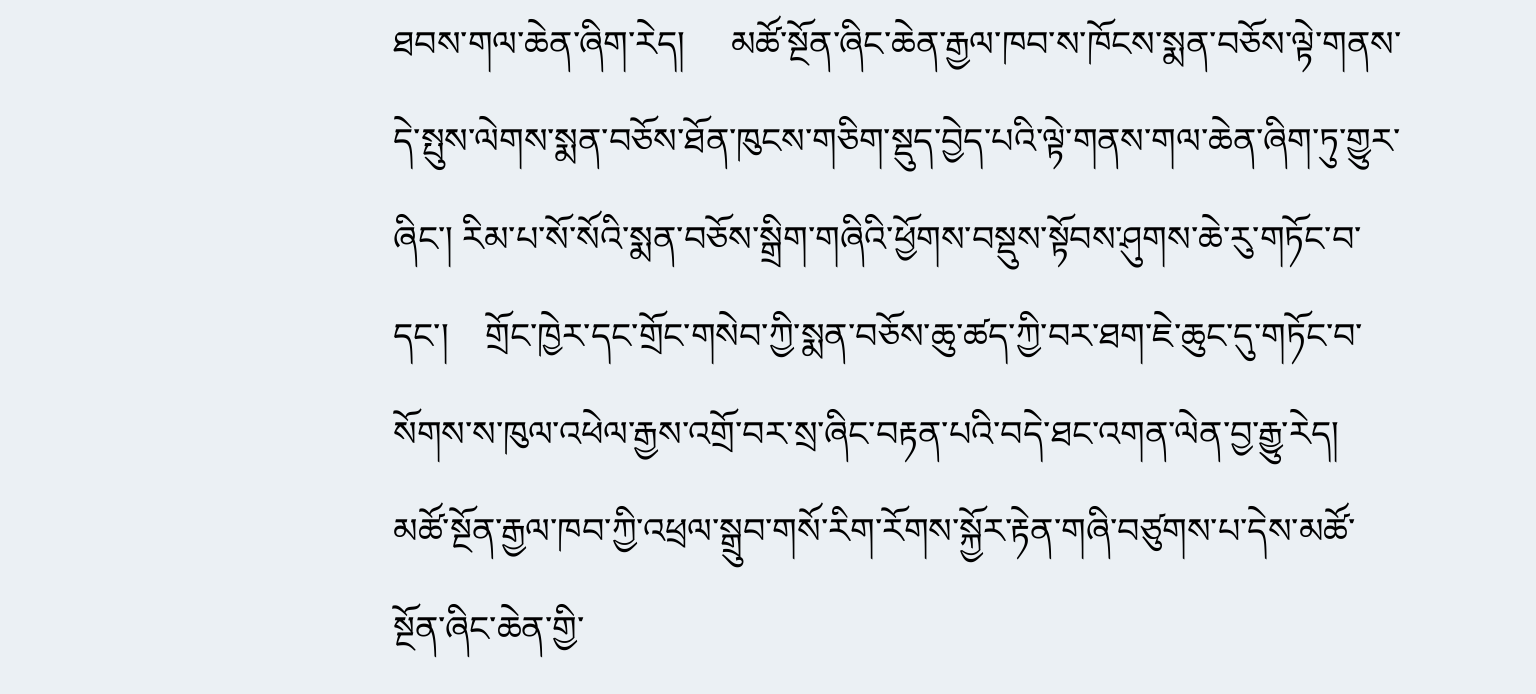ཐབས་གལ་ཆེན་ཞིག་རེད།     མཚོ་སྔོན་ཞིང་ཆེན་རྒྱལ་ཁབ་ས་ཁོངས་སྨན་བཅོས་ལྟེ་གནས་དེ་སྤུས་ལེགས་སྨན་བཅོས་ཐོན་ཁུངས་གཅིག་སྡུད་བྱེད་པའི་ལྟེ་གནས་གལ་ཆེན་ཞིག་ཏུ་གྱུར་ཞིང་། རིམ་པ་སོ་སོའི་སྨན་བཅོས་སྒྲིག་གཞིའི་ཕྱོགས་བསྡུས་སྟོབས་ཤུགས་ཆེ་རུ་གཏོང་བ་དང་།    གྲོང་ཁྱེར་དང་གྲོང་གསེབ་ཀྱི་སྨན་བཅོས་ཆུ་ཚད་ཀྱི་བར་ཐག་ཇེ་ཆུང་དུ་གཏོང་བ་སོགས་ས་ཁུལ་འཕེལ་རྒྱས་འགྲོ་བར་སྲ་ཞིང་བརྟན་པའི་བདེ་ཐང་འགན་ལེན་བྱ་རྒྱུ་རེད།     མཚོ་སྔོན་རྒྱལ་ཁབ་ཀྱི་འཕྲལ་སྒྲུབ་གསོ་རིག་རོགས་སྐྱོར་རྟེན་གཞི་བཙུགས་པ་དེས་མཚོ་སྔོན་ཞིང་ཆེན་གྱི་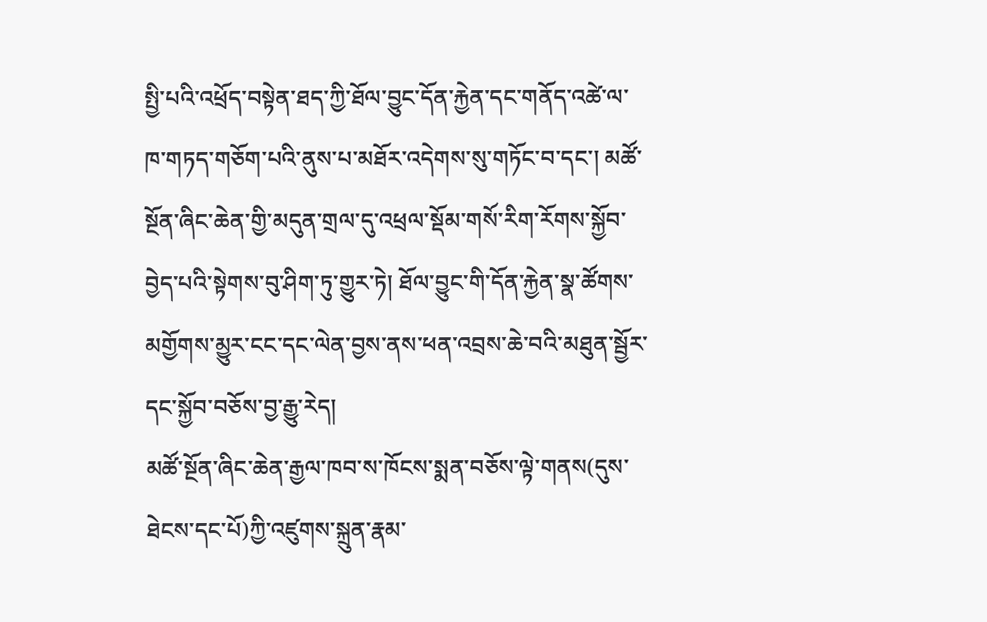སྤྱི་པའི་འཕྲོད་བསྟེན་ཐད་ཀྱི་ཐོལ་བྱུང་དོན་རྐྱེན་དང་གནོད་འཚེ་ལ་ཁ་གཏད་གཅོག་པའི་ནུས་པ་མཐོར་འདེགས་སུ་གཏོང་བ་དང་། མཚོ་སྔོན་ཞིང་ཆེན་གྱི་མདུན་གྲལ་དུ་འཕྲལ་སྡོམ་གསོ་རིག་རོགས་སྐྱོབ་བྱེད་པའི་སྟེགས་བུ་ཤིག་ཏུ་གྱུར་ཏེ། ཐོལ་བྱུང་གི་དོན་རྐྱེན་སྣ་ཚོགས་མགྱོགས་མྱུར་ངང་དང་ལེན་བྱས་ནས་ཕན་འབྲས་ཆེ་བའི་མཐུན་སྦྱོར་དང་སྐྱོབ་བཅོས་བྱ་རྒྱུ་རེད།
མཚོ་སྔོན་ཞིང་ཆེན་རྒྱལ་ཁབ་ས་ཁོངས་སྨན་བཅོས་ལྟེ་གནས(དུས་ཐེངས་དང་པོ)ཀྱི་འཛུགས་སྐྲུན་རྣམ་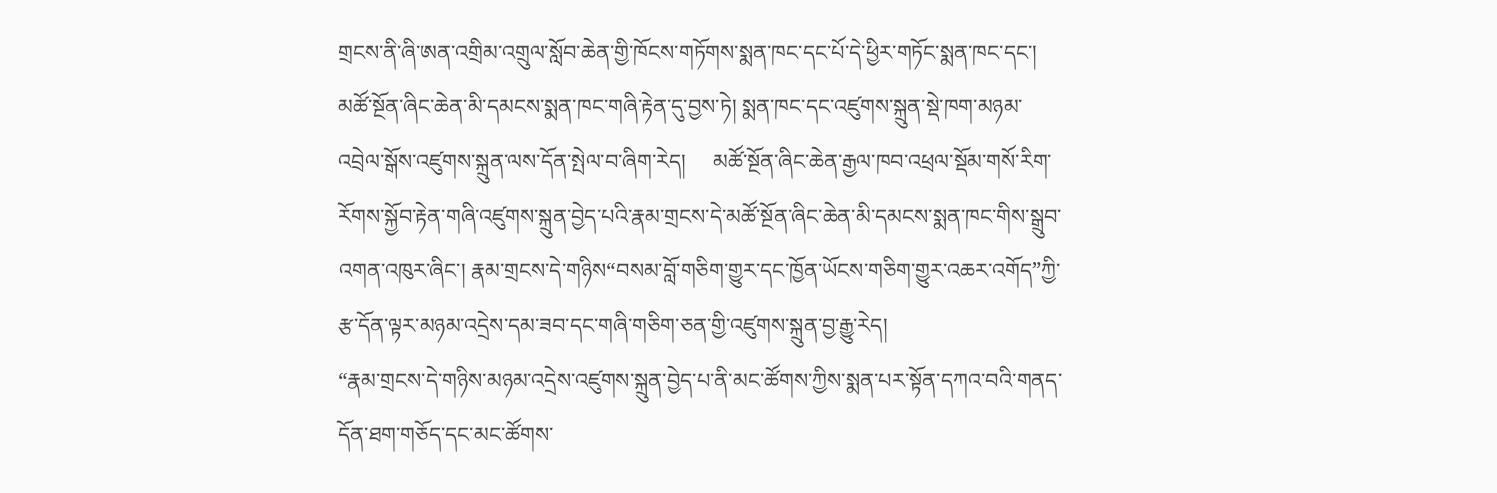གྲངས་ནི་ཞི་ཨན་འགྲིམ་འགྲུལ་སློབ་ཆེན་གྱི་ཁོངས་གཏོགས་སྨན་ཁང་དང་པོ་དེ་ཕྱིར་གཏོང་སྨན་ཁང་དང་། མཚོ་སྔོན་ཞིང་ཆེན་མི་དམངས་སྨན་ཁང་གཞི་རྟེན་དུ་བྱས་ཏེ། སྨན་ཁང་དང་འཛུགས་སྐྲུན་སྡེ་ཁག་མཉམ་འབྲེལ་སྒོས་འཛུགས་སྐྲུན་ལས་དོན་སྤེལ་བ་ཞིག་རེད།     མཚོ་སྔོན་ཞིང་ཆེན་རྒྱལ་ཁབ་འཕྲལ་སྡོམ་གསོ་རིག་རོགས་སྐྱོབ་རྟེན་གཞི་འཛུགས་སྐྲུན་བྱེད་པའི་རྣམ་གྲངས་དེ་མཚོ་སྔོན་ཞིང་ཆེན་མི་དམངས་སྨན་ཁང་གིས་སྒྲུབ་འགན་འཁུར་ཞིང་། རྣམ་གྲངས་དེ་གཉིས“བསམ་བློ་གཅིག་གྱུར་དང་ཁྱོན་ཡོངས་གཅིག་གྱུར་འཆར་འགོད”ཀྱི་རྩ་དོན་ལྟར་མཉམ་འདྲེས་དམ་ཟབ་དང་གཞི་གཅིག་ཅན་གྱི་འཛུགས་སྐྲུན་བྱ་རྒྱུ་རེད།
“རྣམ་གྲངས་དེ་གཉིས་མཉམ་འདྲེས་འཛུགས་སྐྲུན་བྱེད་པ་ནི་མང་ཚོགས་ཀྱིས་སྨན་པར་སྟོན་དཀའ་བའི་གནད་དོན་ཐག་གཅོད་དང་མང་ཚོགས་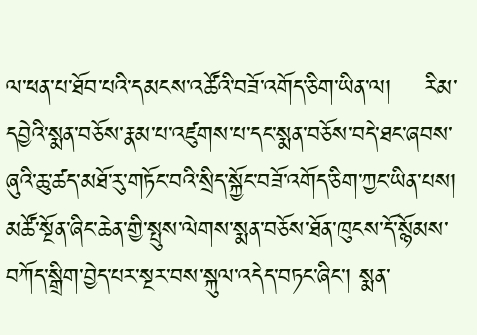ལ་ཕན་པ་ཐོབ་པའི་དམངས་འཚོའི་བཟོ་འགོད་ཅིག་ཡིན་ལ།    རིམ་དབྱེའི་སྨན་བཅོས་རྣམ་པ་འཛུགས་པ་དང་སྨན་བཅོས་བདེ་ཐང་ཞབས་ཞུའི་ཆུ་ཚད་མཐོ་རུ་གཏོང་བའི་སྲིད་སྐྱོང་བཟོ་འགོད་ཅིག་ཀྱང་ཡིན་པས། མཚོ་སྔོན་ཞིང་ཆེན་གྱི་སྤུས་ལེགས་སྨན་བཅོས་ཐོན་ཁུངས་དོ་སྙོམས་བཀོད་སྒྲིག་བྱེད་པར་སྔར་བས་སྐུལ་འདེད་བཏང་ཞིང་། སྨན་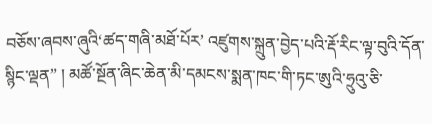བཅོས་ཞབས་ཞུའི‘ཚད་གཞི་མཐོ་པོར’ འཛུགས་སྐྲུན་བྱེད་པའི་རྡོ་རིང་ལྟ་བུའི་དོན་སྙིང་ལྡན” ། མཚོ་སྔོན་ཞིང་ཆེན་མི་དམངས་སྨན་ཁང་གི་ཏང་ཨུའི་ཧྲུའུ་ཅི་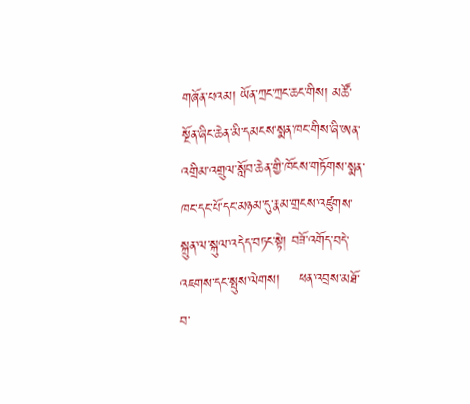གཞོན་པའམ། ཡོན་ཀྲང་ཀྲང་ཆང་གིས། མཚོ་སྔོན་ཞིང་ཆེན་མི་དམངས་སྨན་ཁང་གིས་ཞི་ཨན་འགྲིམ་འགྲུལ་སློབ་ཆེན་གྱི་ཁོངས་གཏོགས་སྨན་ཁང་དང་པོ་དང་མཉམ་དུ་རྣམ་གྲངས་འཛུགས་སྐྲུན་ལ་སྐུལ་འདེད་བཏང་སྟེ། བཟོ་འགོད་བདེ་འཇགས་དང་སྤུས་ལེགས།    ཕན་འབྲས་མཐོ་བ་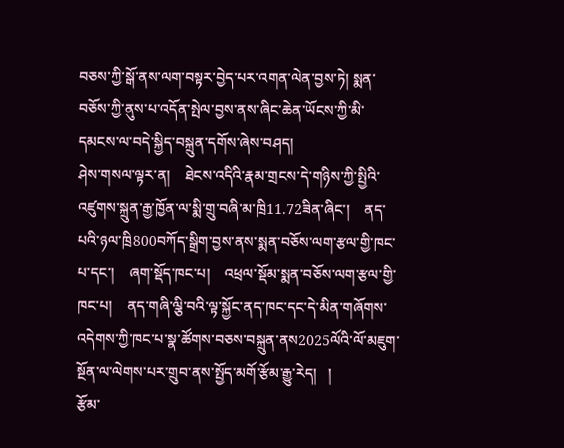བཅས་ཀྱི་སྒོ་ནས་ལག་བསྟར་བྱེད་པར་འགན་ལེན་བྱས་ཏེ། སྨན་བཅོས་ཀྱི་ནུས་པ་འདོན་སྤེལ་བྱས་ནས་ཞིང་ཆེན་ཡོངས་ཀྱི་མི་དམངས་ལ་བདེ་སྐྱིད་བསྐྲུན་དགོས་ཞེས་བཤད།
ཤེས་གསལ་ལྟར་ན།    ཐེངས་འདིའི་རྣམ་གྲངས་དེ་གཉིས་ཀྱི་སྤྱིའི་འཛུགས་སྐྲུན་རྒྱ་ཁྱོན་ལ་སྨི་གྲུ་བཞི་མ་ཁྲི11.72ཟིན་ཞིང་།    ནད་པའི་ཉལ་ཁྲི800བཀོད་སྒྲིག་བྱས་ནས་སྨན་བཅོས་ལག་རྩལ་གྱི་ཁང་པ་དང་།    ཞག་སྡོད་ཁང་པ།    འཕྲལ་སྡོམ་སྨན་བཅོས་ལག་རྩལ་གྱི་ཁང་པ།    ནད་གཞི་ལྕི་བའི་ལྟ་སྐྱོང་ནད་ཁང་དང་དེ་མིན་གཞོགས་འདེགས་ཀྱི་ཁང་པ་སྣ་ཚོགས་བཅས་བསྐྲུན་ནས2025ལོའི་ལོ་མཇུག་སྔོན་ལ་ལེགས་པར་གྲུབ་ནས་སྤྱོད་མགོ་རྩོམ་རྒྱུ་རེད།   །
རྩོམ་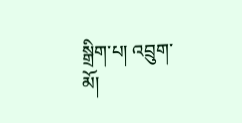སྒྲིག་པ། འབྲུག་མོ།